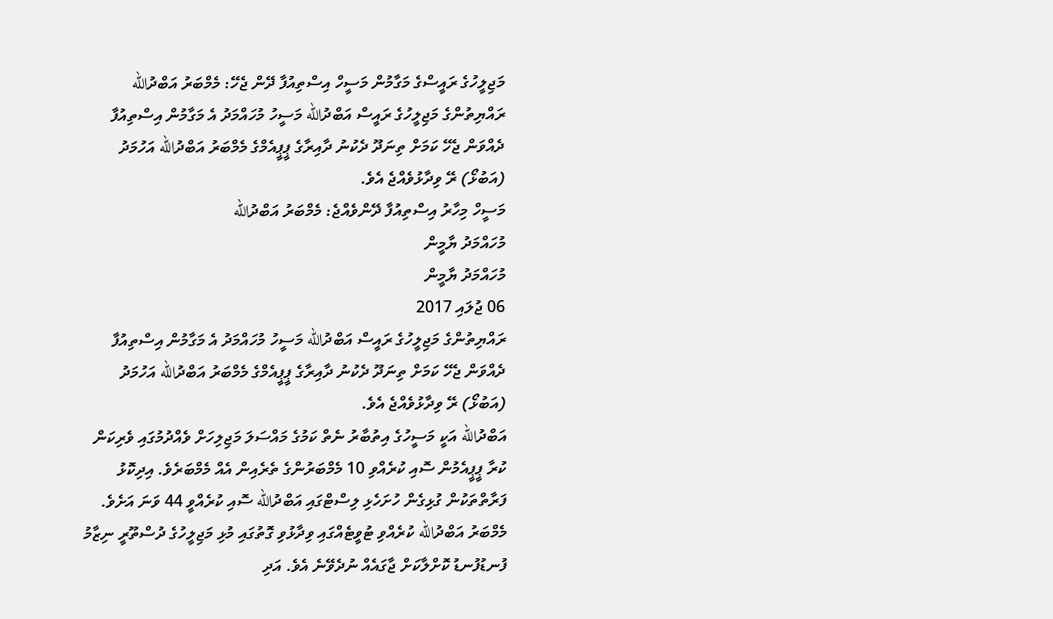މަޖިލީހުގެ ރައީސްގެ މަގާމުން މަސީހް އިސްތިއުފާ ދޭން ޖެހޭ: މެމްބަރު އަބްދުالله
ރައްޔިތުންގެ މަޖިލީހުގެ ރައީސް އަބްދުالله މަސީހު މުހައްމަދު އެ މަގާމުން އިސްތިއުފާ ދެއްވަން ޖެހޭ ކަމަށް ތިނަދޫ ދެކުނު ދާއިރާގެ ޕީޕީއެމްގެ މެމްބަރު އަބްދުالله އަހުމަދު (އަބުޅޯ) ރޭ ވިދާޅުވެއްޖެ އެވެ.
މަސީހް މިހާރު އިސްތިއުފާ ދޭންވެއްޖެ: މެމްބަރު އަބްދުالله
މުހައްމަދު ޔާމީން
މުހައްމަދު ޔާމީން
06 ޖުލައި 2017
ރައްޔިތުންގެ މަޖިލީހުގެ ރައީސް އަބްދުالله މަސީހު މުހައްމަދު އެ މަގާމުން އިސްތިއުފާ ދެއްވަން ޖެހޭ ކަމަށް ތިނަދޫ ދެކުނު ދާއިރާގެ ޕީޕީއެމްގެ މެމްބަރު އަބްދުالله އަހުމަދު (އަބުޅޯ) ރޭ ވިދާޅުވެއްޖެ އެވެ.
އަބްދުالله އަކީ މަސީހުގެ އިތުބާރު ނެތް ކަމުގެ މައްސަލަ މަޖިލިހަށް ވެއްދުމުގައި ވެރިކަން ކުރާ ޕީޕީއެމުން ސޮއި ކުރެއްވި 10 މެމްބަރުންގެ ތެރެއިން އެއް މެމްބަރެވެ. އިދިކޮޅު ފަރާތްތަކުން ގުޅިގެން ހުށަހެޅި ލިސްޓްގައި އަބްދުالله ސޮއި ކުރެއްވީ 44 ވަނަ އަށެވެ.
މެމްބަރު އަބްދުالله ކުރެއްވި ޓުވީޓެއްގައި ވިދާޅުވި ގޮތުގައި މުޅި މަޖިލީހުގެ ދުސްތޫރީ ނިޒާމު ފުނޑުފުނޑު ކޮށްލާކަށް ޖާގައެއް ނުދެވޭނެ އެވެ. އަދި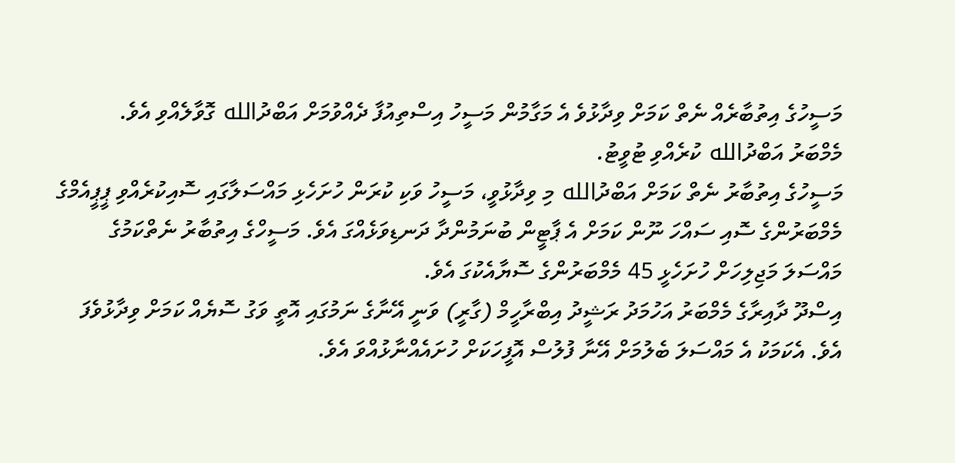މަސީހުގެ އިތުބާރެއް ނެތް ކަމަށް ވިދާޅުވެ އެ މަގާމުން މަސީހު އިސްތިއުފާ ދެއްވުމަށް އަބްދުالله ގޮވާލެއްވި އެވެ.
މެމްބަރު އަބްދުالله ކުރެއްވި ޓުވީޓު.
މަސީހުގެ އިތުބާރު ނެތް ކަމަށް އަބްދުالله މި ވިދާޅުވީ، މަސީހު ވަކި ކުރަން ހުށަހެޅި މައްސަލާގައި ސޮއިކުރެއްވި ޕީޕީއެމްގެ މެމްބަރުންގެ ސޮއި ސައްހަ ނޫން ކަމަށް އެ ޕާޓީން ބުނަމުންދާ ދަނޑިވަޅެއްގަ އެވެ. މަސީހްގެ އިތުބާރު ނެތްކަމުގެ މައްސަލަ މަޖިލިހަށް ހުށަހެޅީ 45 މެމްބަރުންގެ ސޮޔާއެކުގަ އެވެ.
އިސްދޫ ދާއިރާގެ މެމްބަރު އަހުމަދު ރަޝީދު އިބްރާހީމް (ގާރީ) ވަނީ އޭނާގެ ނަމުގައި އޮތީ ވަގު ސޮޔެއް ކަމަށް ވިދާޅުވެފަ އެވެ. އެކަމަކު އެ މައްސަލަ ބެލުމަށް އޭނާ ފުލުސް އޮފީހަކަށް ހުށައެއްނާޅުއްވަ އެވެ.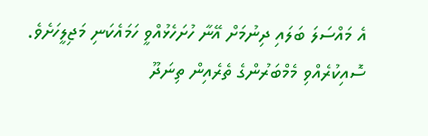އެ މައްސަލަ ބަލައި ދިނުމަށް އޭނާ ހުށަހެޅުއްވީ ހަމައެކަނި މަޖިލީހަށެވެ.
ސޮއިކުރެއްވި މެމްބަރުންގެ ތެރެއިން ތިނަދޫ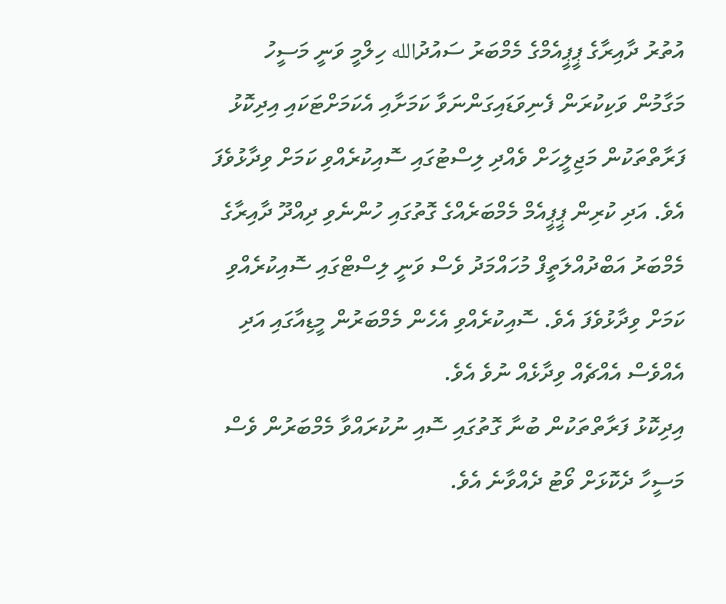އުތުރު ދާއިރާގެ ޕީޕީއެމްގެ މެމްބަރު ސައުދުالله ހިލްމީ ވަނީ މަސީހު މަގާމުން ވަކިކުރަން ފެނިވަޑައިގަންނަވާ ކަމަށާއި އެކަމަށްޓަކައި އިދިކޮޅު ފަރާތްތަކުން މަޖިލީހަށް ވެއްދި ލިސްޓުގައި ސޮއިކުރެއްވި ކަމަށް ވިދާޅުވެފަ އެވެ. އަދި ކުރިން ޕީޕީއެމް މެމްބަރެއްގެ ގޮތުގައި ހުންނެވި ދިއްދޫ ދާއިރާގެ މެމްބަރު އަބްދުއްލަތީފް މުހައްމަދު ވެސް ވަނީ ލިސްޓްގައި ސޮއިކުރެއްވި ކަމަށް ވިދާޅުވެފަ އެވެ. ސޮއިކުރެއްވި އެހެން މެމްބަރުން މީޑިއާގައި އަދި އެއްވެސް އެއްޗެއް ވިދާޅެއް ނުވެ އެވެ.
އިދިކޮޅު ފަރާތްތަކުން ބުނާ ގޮތުގައި ސޮއި ނުކުރައްވާ މެމްބަރުން ވެސް މަސީހާ ދެކޮޅަށް ވޯޓު ދެއްވާނެ އެވެ.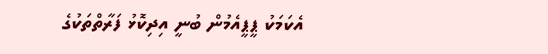އެކަމަކު ޕީޕީއެމުން ބުނީ އިދިކޮޅު ފަރާތްތަކުގެ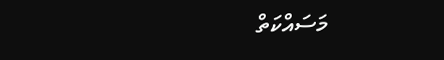މަސައްކަތް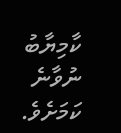ކާމިޔާބު ނުވާނެ ކަމަށެވެ.